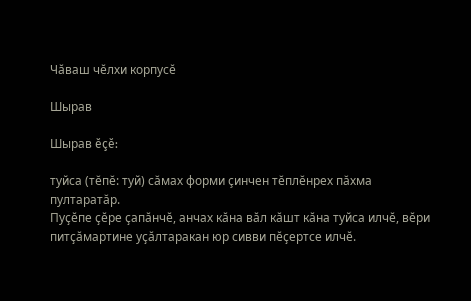Чӑваш чӗлхи корпусӗ

Шырав

Шырав ĕçĕ:

туйса (тĕпĕ: туй) сăмах форми çинчен тĕплĕнрех пăхма пултаратăр.
Пуҫӗпе ҫӗре ҫапӑнчӗ, анчах кӑна вӑл кӑшт кӑна туйса илчӗ, вӗри питҫӑмартине уҫӑлтаракан юр сивви пӗҫертсе илчӗ.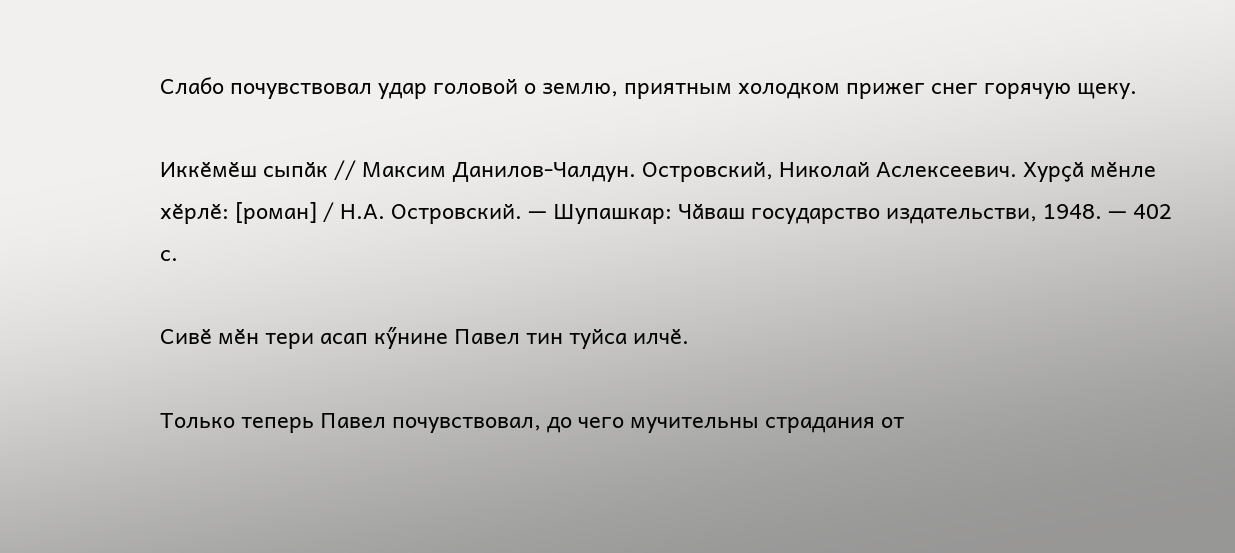Слабо почувствовал удар головой о землю, приятным холодком прижег снег горячую щеку.

Иккӗмӗш сыпӑк // Максим Данилов-Чалдун. Островский, Николай Аслексеевич. Хурҫӑ мӗнле хӗрлӗ: [роман] / Н.А. Островский. — Шупашкар: Чӑваш государство издательстви, 1948. — 402 с.

Сивӗ мӗн тери асап кӳнине Павел тин туйса илчӗ.

Только теперь Павел почувствовал, до чего мучительны страдания от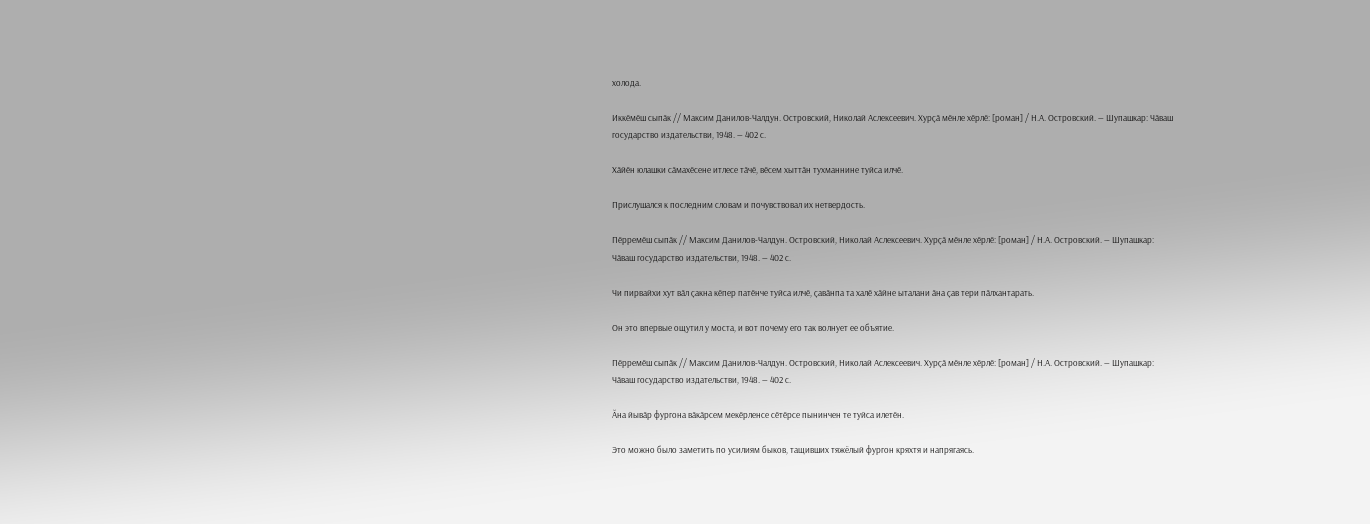холода.

Иккӗмӗш сыпӑк // Максим Данилов-Чалдун. Островский, Николай Аслексеевич. Хурҫӑ мӗнле хӗрлӗ: [роман] / Н.А. Островский. — Шупашкар: Чӑваш государство издательстви, 1948. — 402 с.

Хӑйӗн юлашки сӑмахӗсене итлесе тӑчӗ, вӗсем хыттӑн тухманнине туйса илчӗ.

Прислушался к последним словам и почувствовал их нетвердость.

Пӗрремӗш сыпӑк // Максим Данилов-Чалдун. Островский, Николай Аслексеевич. Хурҫӑ мӗнле хӗрлӗ: [роман] / Н.А. Островский. — Шупашкар: Чӑваш государство издательстви, 1948. — 402 с.

Чи пирвайхи хут вӑл ҫакна кӗпер патӗнче туйса илчӗ, ҫавӑнпа та халӗ хӑйне ыталани ӑна ҫав тери пӑлхантарать.

Он это впервые ощутил у моста, и вот почему его так волнует ее объятие.

Пӗрремӗш сыпӑк // Максим Данилов-Чалдун. Островский, Николай Аслексеевич. Хурҫӑ мӗнле хӗрлӗ: [роман] / Н.А. Островский. — Шупашкар: Чӑваш государство издательстви, 1948. — 402 с.

Ӑна йывӑр фургона вӑкӑрсем мекӗрленсе сӗтӗрсе пынинчен те туйса илетӗн.

Это можно было заметить по усилиям быков, тащивших тяжёлый фургон кряхтя и напрягаясь.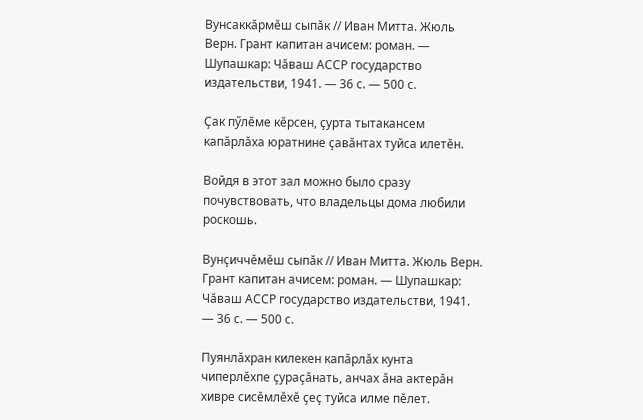Вунсаккӑрмӗш сыпӑк // Иван Митта. Жюль Верн. Грант капитан ачисем: роман. — Шупашкар: Чӑваш АССР государство издательстви, 1941. — 36 с. — 500 с.

Ҫак пӳлӗме кӗрсен, ҫурта тытакансем капӑрлӑха юратнине ҫавӑнтах туйса илетӗн.

Войдя в этот зал можно было сразу почувствовать, что владельцы дома любили роскошь.

Вунҫиччӗмӗш сыпӑк // Иван Митта. Жюль Верн. Грант капитан ачисем: роман. — Шупашкар: Чӑваш АССР государство издательстви, 1941. — 36 с. — 500 с.

Пуянлӑхран килекен капӑрлӑх кунта чиперлӗхпе ҫураҫӑнать, анчах ӑна актерӑн хивре сисӗмлӗхӗ ҫеҫ туйса илме пӗлет.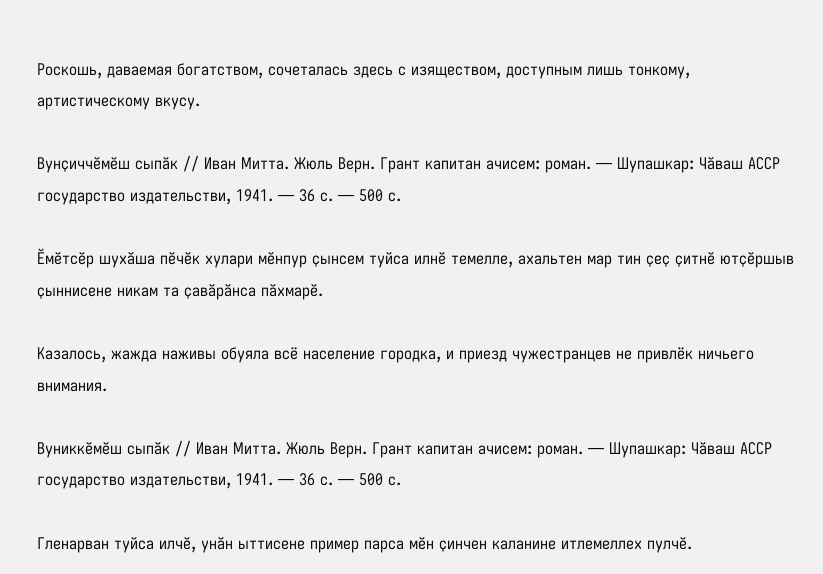Роскошь, даваемая богатством, сочеталась здесь с изяществом, доступным лишь тонкому, артистическому вкусу.

Вунҫиччӗмӗш сыпӑк // Иван Митта. Жюль Верн. Грант капитан ачисем: роман. — Шупашкар: Чӑваш АССР государство издательстви, 1941. — 36 с. — 500 с.

Ӗмӗтсӗр шухӑша пӗчӗк хулари мӗнпур ҫынсем туйса илнӗ темелле, ахальтен мар тин ҫеҫ ҫитнӗ ютҫӗршыв ҫыннисене никам та ҫавӑрӑнса пӑхмарӗ.

Казалось, жажда наживы обуяла всё население городка, и приезд чужестранцев не привлёк ничьего внимания.

Вуниккӗмӗш сыпӑк // Иван Митта. Жюль Верн. Грант капитан ачисем: роман. — Шупашкар: Чӑваш АССР государство издательстви, 1941. — 36 с. — 500 с.

Гленарван туйса илчӗ, унӑн ыттисене пример парса мӗн ҫинчен каланине итлемеллех пулчӗ.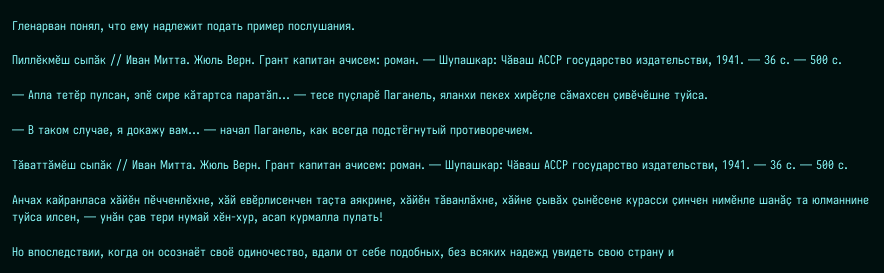Гленарван понял, что ему надлежит подать пример послушания.

Пиллӗкмӗш сыпӑк // Иван Митта. Жюль Верн. Грант капитан ачисем: роман. — Шупашкар: Чӑваш АССР государство издательстви, 1941. — 36 с. — 500 с.

— Апла тетӗр пулсан, эпӗ сире кӑтартса паратӑп… — тесе пуҫларӗ Паганель, яланхи пекех хирӗҫле сӑмахсен ҫивӗчӗшне туйса.

— В таком случае, я докажу вам… — начал Паганель, как всегда подстёгнутый противоречием.

Тӑваттӑмӗш сыпӑк // Иван Митта. Жюль Верн. Грант капитан ачисем: роман. — Шупашкар: Чӑваш АССР государство издательстви, 1941. — 36 с. — 500 с.

Анчах кайранласа хӑйӗн пӗчченлӗхне, хӑй евӗрлисенчен таҫта аякрине, хӑйӗн тӑванлӑхне, хӑйне ҫывӑх ҫынӗсене курасси ҫинчен нимӗнле шанӑҫ та юлманнине туйса илсен, — унӑн ҫав тери нумай хӗн-хур, асап курмалла пулать!

Но впоследствии, когда он осознаёт своё одиночество, вдали от себе подобных, без всяких надежд увидеть свою страну и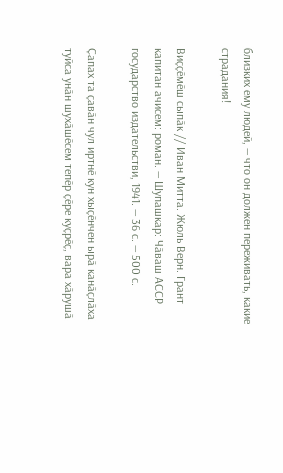близких ему людей, — что он должен переживать, какие страдания!

Виҫҫӗмӗш сыпӑк // Иван Митта. Жюль Верн. Грант капитан ачисем: роман. — Шупашкар: Чӑваш АССР государство издательстви, 1941. — 36 с. — 500 с.

Ҫапах та ҫавӑн чул иртнӗ кун хыҫӗнчен ырӑ канӑҫлӑха туйса унӑн шухӑшӗсем тепӗр ҫӗре куҫрӗҫ, вара хӑрушӑ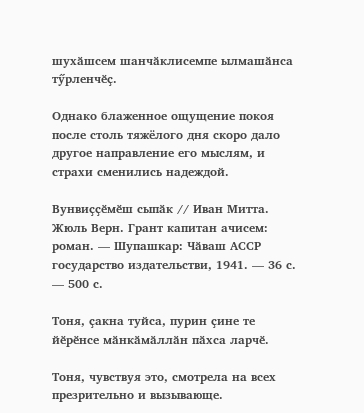шухӑшсем шанчӑклисемпе ылмашӑнса тӳрленчӗҫ.

Однако блаженное ощущение покоя после столь тяжёлого дня скоро дало другое направление его мыслям, и страхи сменились надеждой.

Вунвиҫҫӗмӗш сыпӑк // Иван Митта. Жюль Верн. Грант капитан ачисем: роман. — Шупашкар: Чӑваш АССР государство издательстви, 1941. — 36 с. — 500 с.

Тоня, ҫакна туйса, пурин ҫине те йӗрӗнсе мӑнкӑмӑллӑн пӑхса ларчӗ.

Тоня, чувствуя это, смотрела на всех презрительно и вызывающе.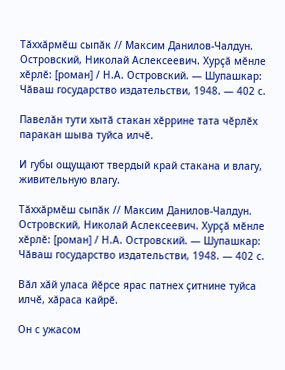Тӑххӑрмӗш сыпӑк // Максим Данилов-Чалдун. Островский, Николай Аслексеевич. Хурҫӑ мӗнле хӗрлӗ: [роман] / Н.А. Островский. — Шупашкар: Чӑваш государство издательстви, 1948. — 402 с.

Павелӑн тути хытӑ стакан хӗррине тата чӗрлӗх паракан шыва туйса илчӗ.

И губы ощущают твердый край стакана и влагу, живительную влагу.

Тӑххӑрмӗш сыпӑк // Максим Данилов-Чалдун. Островский, Николай Аслексеевич. Хурҫӑ мӗнле хӗрлӗ: [роман] / Н.А. Островский. — Шупашкар: Чӑваш государство издательстви, 1948. — 402 с.

Вӑл хӑй уласа йӗрсе ярас патнех ҫитнине туйса илчӗ, хӑраса кайрӗ.

Он с ужасом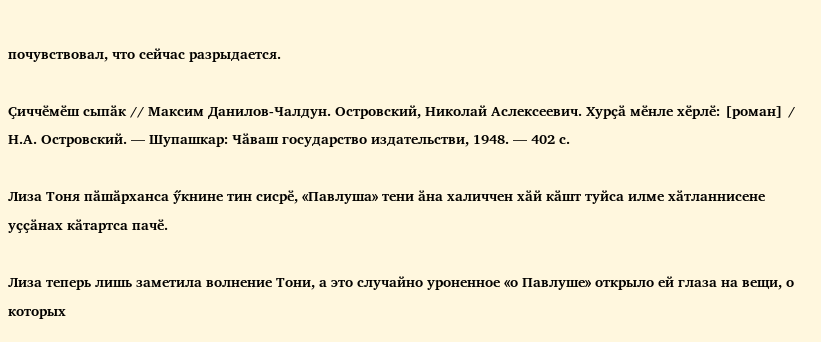почувствовал, что сейчас разрыдается.

Ҫиччӗмӗш сыпӑк // Максим Данилов-Чалдун. Островский, Николай Аслексеевич. Хурҫӑ мӗнле хӗрлӗ: [роман] / Н.А. Островский. — Шупашкар: Чӑваш государство издательстви, 1948. — 402 с.

Лиза Тоня пӑшӑрханса ӳкнине тин сисрӗ, «Павлуша» тени ӑна халиччен хӑй кӑшт туйса илме хӑтланнисене уҫҫӑнах кӑтартса пачӗ.

Лиза теперь лишь заметила волнение Тони, а это случайно уроненное «о Павлуше» открыло ей глаза на вещи, о которых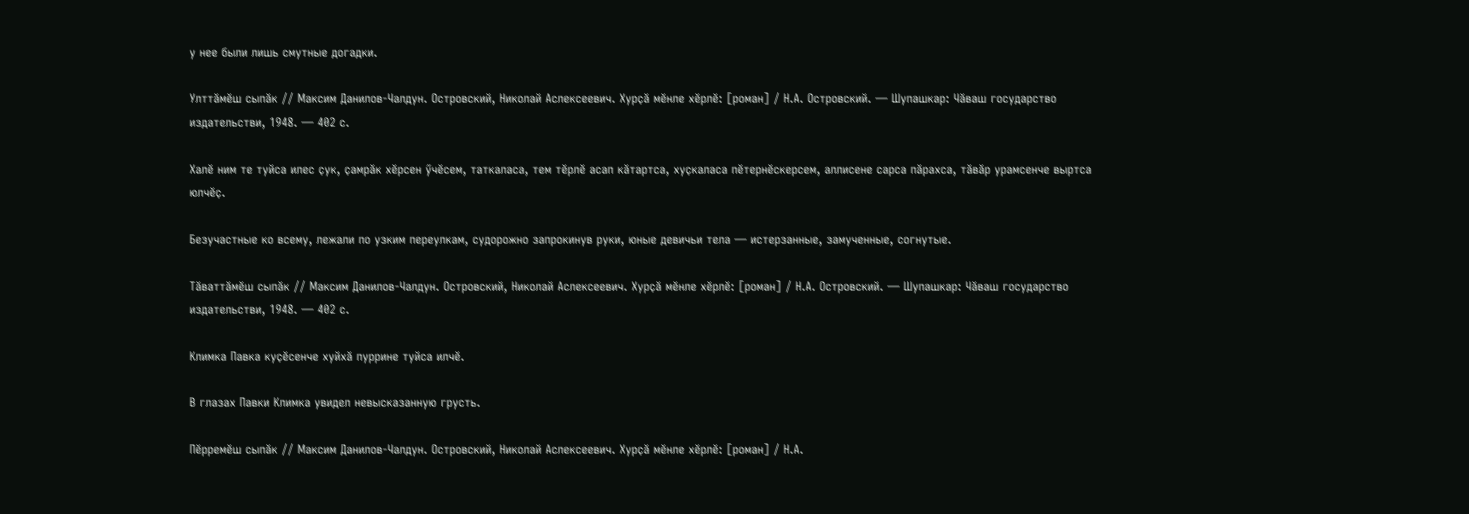у нее были лишь смутные догадки.

Улттӑмӗш сыпӑк // Максим Данилов-Чалдун. Островский, Николай Аслексеевич. Хурҫӑ мӗнле хӗрлӗ: [роман] / Н.А. Островский. — Шупашкар: Чӑваш государство издательстви, 1948. — 402 с.

Халӗ ним те туйса илес ҫук, ҫамрӑк хӗрсен ӳчӗсем, таткаласа, тем тӗрлӗ асап кӑтартса, хуҫкаласа пӗтернӗскерсем, аллисене сарса пӑрахса, тӑвӑр урамсенче выртса юлчӗҫ.

Безучастные ко всему, лежали по узким переулкам, судорожно запрокинув руки, юные девичьи тела — истерзанные, замученные, согнутые.

Тӑваттӑмӗш сыпӑк // Максим Данилов-Чалдун. Островский, Николай Аслексеевич. Хурҫӑ мӗнле хӗрлӗ: [роман] / Н.А. Островский. — Шупашкар: Чӑваш государство издательстви, 1948. — 402 с.

Климка Павка куҫӗсенче хуйхӑ пуррине туйса илчӗ.

В глазах Павки Климка увидел невысказанную грусть.

Пӗрремӗш сыпӑк // Максим Данилов-Чалдун. Островский, Николай Аслексеевич. Хурҫӑ мӗнле хӗрлӗ: [роман] / Н.А.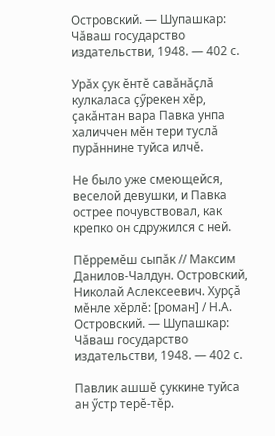Островский. — Шупашкар: Чӑваш государство издательстви, 1948. — 402 с.

Урӑх ҫук ӗнтӗ савӑнӑҫлӑ кулкаласа ҫӳрекен хӗр, ҫакӑнтан вара Павка унпа халиччен мӗн тери туслӑ пурӑннине туйса илчӗ.

Не было уже смеющейся, веселой девушки, и Павка острее почувствовал, как крепко он сдружился с ней.

Пӗрремӗш сыпӑк // Максим Данилов-Чалдун. Островский, Николай Аслексеевич. Хурҫӑ мӗнле хӗрлӗ: [роман] / Н.А. Островский. — Шупашкар: Чӑваш государство издательстви, 1948. — 402 с.

Павлик ашшӗ ҫуккине туйса ан ӳстр терӗ-тӗр.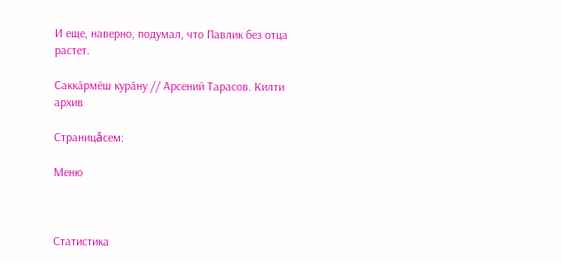И еще, наверно, подумал, что Павлик без отца растет.

Саккӑрмӗш курӑну // Арсений Тарасов. Килти архив

Страницăсем:

Меню



Статистика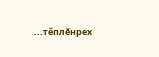...тĕплӗнрех